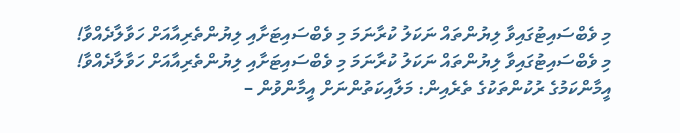މި ވެބްސައިޓުގައިވާ ލިޔުންތައް ނަކަލު ކުރާނަމަ މި ވެބްސައިޓަށާއި ލިޔުންތެރިއާއަށް ހަވާލާދެއްވާ!
މި ވެބްސައިޓުގައިވާ ލިޔުންތައް ނަކަލު ކުރާނަމަ މި ވެބްސައިޓަށާއި ލިޔުންތެރިއާއަށް ހަވާލާދެއްވާ!
އީމާންކަމުގެ ރުކުންތަކުގެ ތެރެއިން: މަލާއިކަތުންނަށް އީމާންވުން –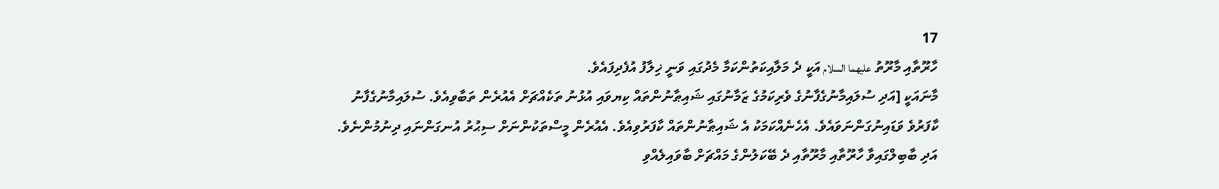17
ހާރޫތާއި މާރޫތު عليهما السلام އަކީ ދެ މަލާއިކަތުންކަމާ މެދުގައި ވަނީ ޚިލާފު އުފެދިފައެވެ.
މާނައަކީ [އަދި ސުލައިމާނުގެފާނުގެ ވެރިކަމުގެ ޒަމާނުގައި ޝައިޠާނުންތައް ކިޔވައި އުޅުނު ތަކެއްޗަށް އެއުރެން ތަބާވިއެވެ. ސުލައިމާނުގެފާނު ކާފަރުވެ ވަޑައިނުގަންނަވައެވެ. އެހެނެއްކަމަކު އެ ޝައިޠާނުންތައް ކާފަރުވިއެވެ. އެއުރެން މީސްތަކުންނަށް ސިޙުރު އުނގަންނައި ދިނުމުންނެވެ. އަދި ބާބިލްގައިވާ ހާރޫތާއި މާރޫތާއި ދެ ބޭކަލުންގެ މައްޗަށް ބާވައިލެއްވި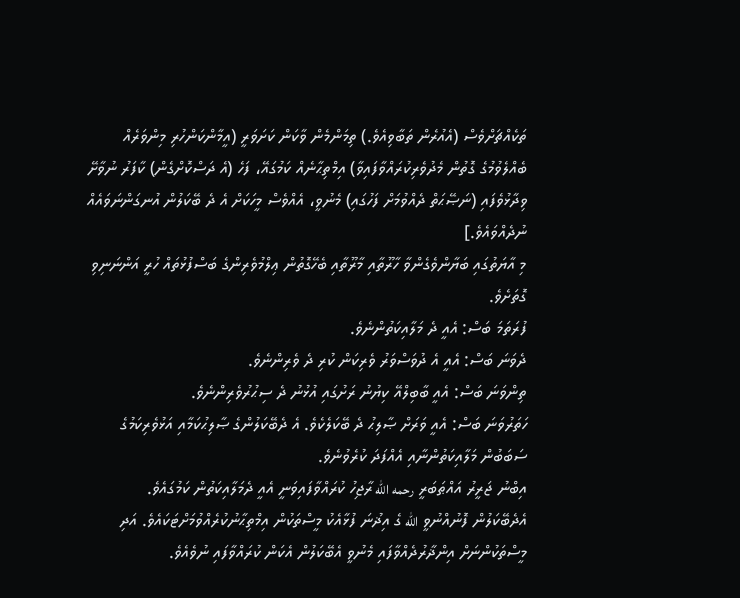ތަކެއްޗަށްވެސް (އެއުރެން ތަބާވިއެވެ.) ތިމަންމެން ވާކަން ކަށަވަރީ (އީމާންކަންހުރި މިންވަރެއް ބެއްލެވުމުގެ ގޮތުން މެދުވެރިކުރައްވާފައިވާ) އިމްތިޙާނެއް ކަމުގައޭ، ފަހެ (އެ ދަސްކޮށްގެން) ކާފަރު ނުވާށޭ ވިދާޅުވެފައި (ނަޞޭޙަތް ދެއްވުމަށް ފަހުގައި) މެނުވީ، އެއްވެސް މީހަކަށް އެ ދެ ބޭކަލުން އުނގަންނަވައެއް ނުދެއްވައެވެ.]
މި އާޔަތުގައި ބަޔާންވެގެންވާ ހާރޫތާއި މާރޫތާއި ބެހޭގޮތުން ޢިލްމުވެރިންގެ ބަސްފުޅުތައް ހުރީ އަންނަނިވި ގޮތަށެވެ.
ފުރަތަމަ ބަސް: އެއީ ދެ މަލާއިކަތުންނެވެ.
ދެވަނަ ބަސް: އެއީ އެ ދުވަސްވަރު ވެރިކަން ކުރި ދެ ވެރިންނެވެ.
ތިންވަނަ ބަސް: އެއީ ބާބިލްއޭ ކިޔުނު ރަށުގައި އުޅުނު ދެ ސިޙުރުވެރިންނެވެ.
ހަތަރުވަނަ ބަސް: އެއީ ވަރަށް ޞާލިޙު ދެ ބޭކަލެކެވެ. އެ ދެބޭކަލުންގެ ޞާލިޙުކަމާއި އަޅުވެރިކަމުގެ ސަބަބުން މަލާއިކަތުންނާއި އެއްފަދަ ކުރެވުނެވެ.
އިބްނު ޖަރީރު އައްޠަބަރީ رحمه الله ރާޖިހު ކުރައްވާފައިވަނީ އެއީ ދެމަލާއިކަތުން ކަމުގައެވެ. އެދެބޭކަލުން ފޮނުއްނުވީ الله ގެ އިޛުނަ ފުޅާއެކު މީސްތަކުން އިމްތިޙާނުކުރެއްވުމަށްޓަކައެވެ. އަދި މީސްތަކުންނަށް އިންޛާރުދެއްވާފައި މެނުވީ އެބޭކަލުން އެކަން ކުރައްވާފައި ނުވެއެވެ.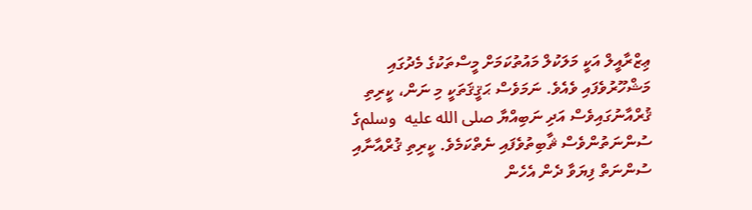ޢިޒްރާއީލް އަކީ މަލަކުލް މައުތުކަމަށް މީސްތަކުގެ މެދުގައި މަޝްހޫރުވެފައި ވެއެވެ. ނަމަވެސް ޙަޤީޤަތަކީ މި ނަން، ކީރިތި ޤުރްއާނުގައިވެސް އަދި ނަބިއްޔާ صلى الله عليه  وسلمގެ ސުންނަތުންވެސް ޘާބިތުވެފައި ނެތްކަމެވެ. ކީރިތި ޤުރްއާނާއި ސުންނަތް ފިޔަވާ ދެން އެހެން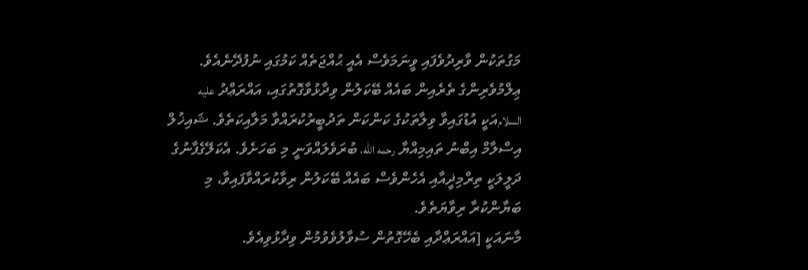މަގުތަކުން ވާރިދުވެފައި ވީނަމަވެސް އެއީ ޙުއްޖަތެއް ކަމުގައި ނުފުދޭނެއެވެ.
ޢިލްމުވެރިންގެ ތެރެއިން ބައެއް ބޭކަލުން ވިދާޅުވާގޮތުގައި، އައްރަޢްދު عليه السلامއަކީ އުޑުގައިވާ ވިލާތަކުގެ ކަންކަން ތަދުބީރުކުރައްވާ މަލާއިކަތެވެ. ޝައިޚުލް އިސްލާމް އިބްނު ތައިމިއްޔާ رحمه الله، ބުރަވެލައްވަނީ މި ބަހަށެވެ. އެކަލޭގެފާނުގެ ދަލީލަކީ ތިރްމިޛީއާއި އެހެންވެސް ބައެއް ބޭކަލުން ރިވާކުރައްވާފައިވާ، މި ބަޔާންކުރާ ރިވާޔަތެވެ.
މާނައަކީ [އައްރަޢްދާއި ބެހޭގޮތުން ސުވާލުވެވުމުން ވިދާޅުވިއެވެ.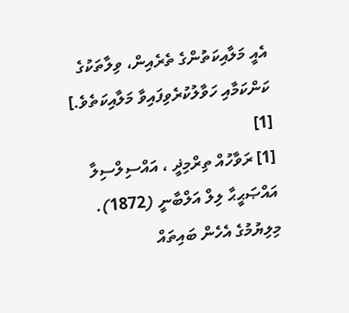އެއީ މަލާއިކަތުންގެ ތެރެއިން، ވިލާތަކުގެ ކަންކަމާއި ހަވާލުކުރެވިފައިވާ މަލާއިކަތެވެ.] [1]
[1] ރަވާހުއް ތިރްމިޛީ ، އައްސިލްސިލާ އައްޞަޙީޙާ ލިލް އަލްބާނީ (1872).
މިލިޔުމުގެ އެހެން ބައިތައް